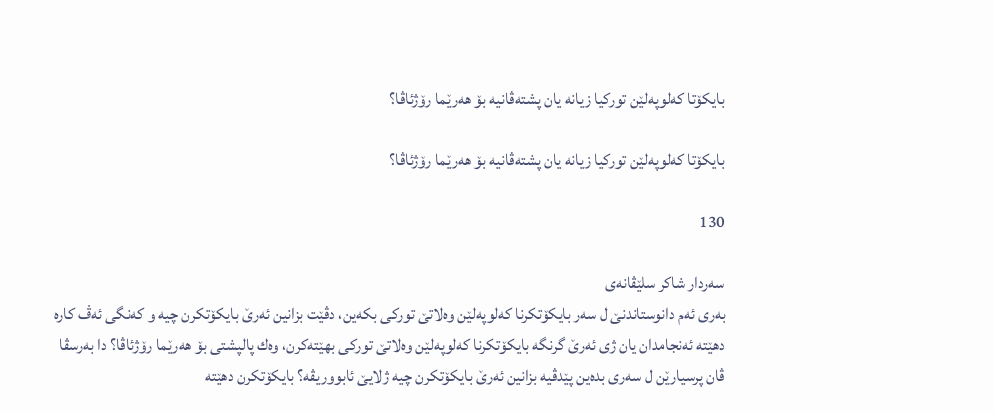بایكۆتا كه‌لوپه‌لێن توركیا زیانه‌ یان پشته‌ڤانیه‌ بۆ هه‌رێما رۆژئاڤا؟

بایكۆتا كه‌لوپه‌لێن توركیا زیانه‌ یان پشته‌ڤانیه‌ بۆ هه‌رێما رۆژئاڤا؟

130

سه‌ردار شاكر سلێڤانه‌ى
به‌رى ئه‌م دانوستاندنێ ل سه‌ر بایكۆتكرنا كه‌لوپه‌لێن وه‌لاتێ توركى بكه‌ین، دڤێت بزانین ئه‌رێ بایكۆتكرن چیه‌ و كه‌نگى ئه‌ڤ كاره‌ دهێته‌ ئه‌نجامدان یان ژى ئه‌رێ گرنگه‌ بایكۆتكرنا كه‌لوپه‌لێن وه‌لاتێ توركى بهێته‌كرن، وه‌ك پالپشتى بۆ هه‌رێما رۆژئاڤا؟ دا به‌رسڤا ڤان پرسیارێن ل سه‌رى بده‌ین پێدڤیه‌ بزانین ئه‌رێ بایكۆتكرن چیه‌ ژلایێ ئابووریڤه‌؟ بایكۆتكرن دهێته‌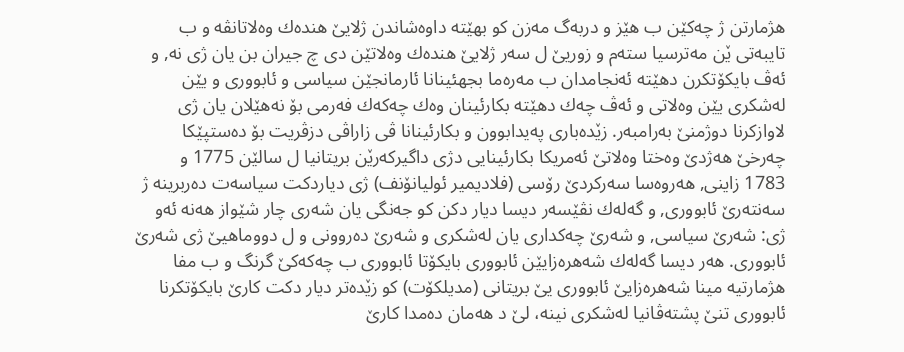هژمارتن ژ چه‌كێن ب هێز و دربه‌گ مه‌زن كو بهێته‌ داوه‌شاندن ژلایێ هنده‌ك وه‌لاتانڤه‌ و ب تایبه‌تى ێن مه‌ترسیا سته‌م و زوریێ ل سه‌ر ژلایێ هنده‌ك وه‌لاتێن دى چ جیران بن یان ژى نه‌, و ئه‌ڤ بایكۆتكرن دهێته‌ ئه‌نجامدان ب مه‌ره‌ما بجهئینانا ئارمانجێن سیاسى و ئابوورى و یێن له‌شكرى یێن وه‌لاتى و ئه‌ڤ چه‌ك دهێته‌ بكارئینان وه‌ك چه‌كه‌ك فه‌رمى بۆ نه‌هێلان یان ژى لاوازكرنا دوژمنێ به‌رامبه‌ر. زێده‌بارى په‌یدابوون و بكارئینانا ڤى زاراڤى دزڤریت بۆ ده‌ستپێكا چه‌رخێ هه‌ژدێ وه‌ختا وه‌لاتێ ئه‌مریكا بكارئینایى دژى داگیركه‌رێن بریتانیا ل سالێن 1775 و 1783 زاینى, هه‌روه‌سا سه‌ركردێ رۆسی (فلادیمیر ئولیانۆنف) ژى دیاردكت سیاسه‌ت ده‌ربرینه‌ ژ سه‌نته‌رێ ئابوورى, و گه‌له‌ك نڤێسه‌ر دیسا دیار دكن كو جه‌نگى یان شه‌رى چار شێواز هه‌نه‌ ئه‌و ژى: شه‌رێ سیاسى, و شه‌رێ چه‌كدارى یان له‌شكرى و شه‌رێ ده‌روونى و ل دووماهیێ ژى شه‌رێ ئابوورى. هه‌ر دیسا گه‌له‌ك شه‌هره‌زایێن ئابوورى بایكۆتا ئابوورى ب چه‌كه‌كێ گرنگ و ب مفا هژمارتیه‌ مینا شه‌هره‌زایێ ئابوورى یێ بریتانى (مدیلكۆت) كو زێده‌تر دیار دكت كارێ بایكۆتكرنا ئابوورى تنێ پشته‌ڤانیا له‌شكرى نینه‌، لێ د هه‌مان ده‌مدا كارێ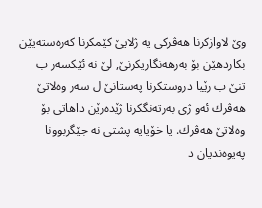وێ لاوازكرنا هه‌ڤركى یه‌ ژلایێ كێمكرنا كه‌ره‌سته‌یێن بكاردهێن بۆ به‌رهه‌نگاریكرنێ, لێ نه‌ ئێكسه‌ر ب تنێ ب رێیا دروستكرنا په‌ستانێ ل سه‌ر وه‌لاتێ هه‌ڤرك ئه‌و ژى به‌رته‌نگكرنا ژێده‌رێن داهاتى بۆ وه‌لاتێ هه‌ڤرك. یا خۆیایه‌ پشتى نه‌ جێگربوونا په‌یوه‌ندیان د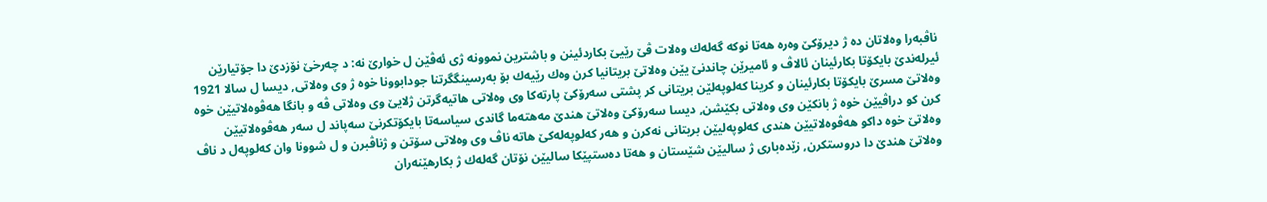ناڤبه‌را وه‌لاتان ده‌ ژ دیرۆكێ وه‌ره‌ هه‌تا نوكه‌ گه‌له‌ك وه‌لات ڤێ رێیێ بكاردئینن و باشترین نموونه‌ ژى ئه‌ڤێن ل خوارێ نه‌: د چه‌رخێ نۆزدێ دا جۆتیارێن ئیرله‌ندێ بایكۆتا بكارئینان ئالاڤ و ئامیرێن چاندنێ یێن وه‌لاتێ بریتانیا كرن وه‌ك رێیه‌ك بۆ به‌رسینگگرتنا جودابوونا خوه‌ ژ وى وه‌لاتى, دیسا ل سالا 1921 وه‌لاتێ مسرێ بایكۆتا بكارئینان و كرینا كه‌لوپه‌لێن بریتانى كر پشتى سه‌رۆكێ پارته‌كا وى وه‌لاتى هاتیه‌گرتن ژلایێ وى وه‌لاتى ڤه‌ و بانگا هه‌ڤوه‌لاتیێن خوه‌ كرن كو دراڤیێن خوه‌ ژ بانكێن وى وه‌لاتى بكێشن, دیسا سه‌رۆكێ وه‌لاتێ هندێ مه‌هته‌ما گاندى سیاسه‌تا بایكۆتكرنێ سه‌پاند ل سه‌ر هه‌ڤوه‌لاتیێن وه‌لاتێ خوه‌ داكو هه‌ڤوه‌لاتیێن هندى كه‌لوپه‌لیێن بریتانى نه‌كرن و هه‌ر كه‌لوپه‌له‌كێ هاته‌ ناڤ وى وه‌لاتى سۆتن و ژناڤبرن و ل شوونا وان كه‌لوپه‌ل د ناڤ وه‌لاتێ هندێ دا دروستكرن, زێده‌بارى ژ سالیێن شێستان و هه‌تا ده‌ستپێكا سالیێن نۆتان گه‌له‌ك ژ بكارهێنه‌ران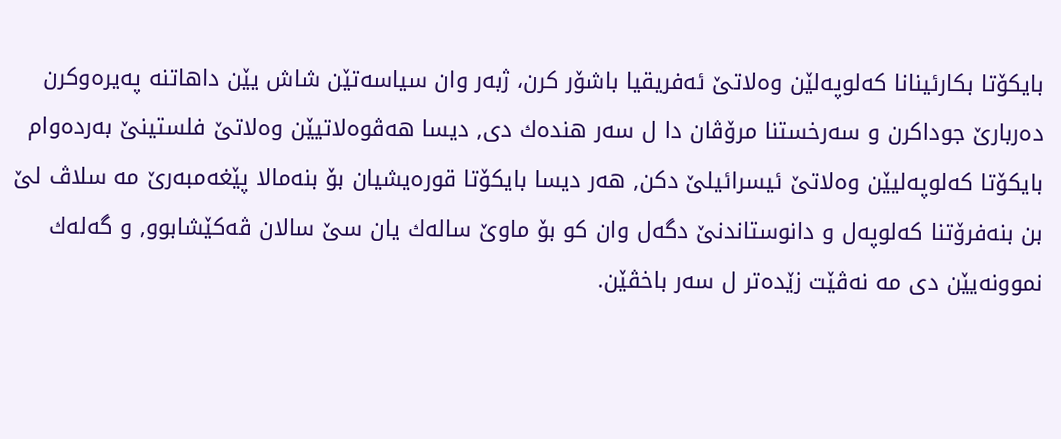بایكۆتا بكارئینانا كه‌لوپه‌لێن وه‌لاتێ ئه‌فریقیا باشۆر كرن، ژبه‌ر وان سیاسه‌تێن شاش یێن داهاتنه‌ په‌یره‌وكرن ده‌ربارێ جوداكرن و سه‌رخستنا مرۆڤان دا ل سه‌ر هنده‌ك دى, دیسا هه‌ڤوه‌لاتیێن وه‌لاتێ فلستینێ به‌رده‌وام بایكۆتا كه‌لوپه‌لیێن وه‌لاتێ ئیسرائیلێ دكن, هه‌ر دیسا بایكۆتا قوره‌یشیان بۆ بنه‌مالا پێغه‌مبه‌رێ مه‌ سلاڤ لێ بن بنه‌فرۆتنا كه‌لوپه‌ل و دانوستاندنێ دگه‌ل وان كو بۆ ماوێ ساله‌ك یان سێ سالان ڤه‌كێشابوو, و گه‌له‌ك نموونه‌یێن دى مه‌ نه‌ڤێت زێده‌تر ل سه‌ر باخڤێن.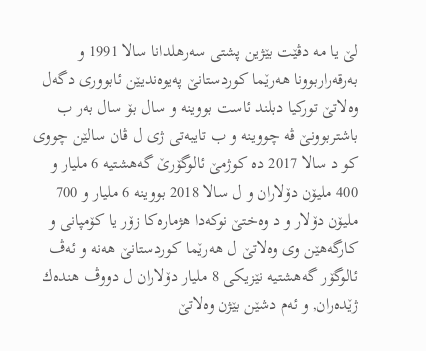لێ یا مه‌ دڤێت بێژین پشتى سه‌رهلدانا سالا 1991 و به‌رقه‌راربوونا هه‌رێما كوردستانێ په‌یوه‌ندیێن ئابوورى دگه‌ل وه‌لاتێ توركیا دبلند ئاست بووینه‌ و سال بۆ سال به‌ر ب باشتربوونێ ڤه‌ چووینه‌ و ب تایبه‌تى ژى ل ڤان سالێن چووى كو د سالا 2017 ده‌ كوژمێ ئالوگۆرێ گه‌هشتیه‌ 6 ملیار و 400 ملیۆن دۆلاران و ل سالا 2018 بووینه‌ 6 ملیار و 700 ملیۆن دۆلار و د وه‌ختێ نوكه‌دا هژماره‌كا زۆر یا كۆمپانى و كارگه‌هێن وى وه‌لاتێ ل هه‌رێما كوردستانێ هه‌نه‌ و ئه‌ڤ ئالوگۆر گه‌هشتیه‌ نێزیكى 8 ملیار دۆلاران ل دووڤ هنده‌ك ژێده‌ران, و ئه‌م دشێن بێژن وه‌لاتێ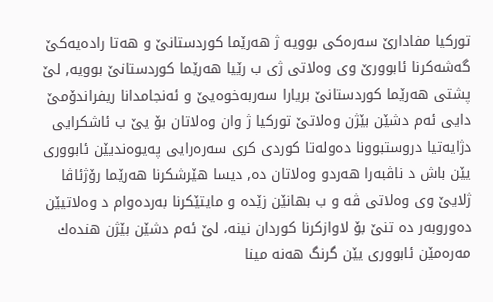توركیا مفادارێ سه‌ره‌كى بوویه‌ ژ هه‌رێما كوردستانێ و هه‌تا راده‌یه‌كێ گه‌شه‌كرنا ئابوورێ وى وه‌لاتى ژى ب رێیا هه‌رێما كوردستانێ بوویه‌, لێ پشتى هه‌رێما كوردستانێ بریارا سه‌ربه‌خوه‌یێ و ئه‌نجامدانا ریفراندۆمێ دایى ئه‌م دشێن بێژن وه‌لاتێ توركیا ژ وان وه‌لاتان بۆ یێ ب ئاشكرایى دژایه‌تیا دروستبوونا ده‌وله‌تا كوردى كرى سه‌ره‌رایى په‌یوه‌ندیێن ئابوورى یێن باش د ناڤبه‌را هه‌ردو وه‌لاتان ده‌, دیسا هێرشكرنا هه‌رێما رۆژئاڤا ژلایێ وى وه‌لاتى ڤه‌ و ب بهانێن زێده‌ و مایتێكرنا به‌رده‌وام د وه‌لاتیێن ده‌وروبه‌ر ده‌ تنێ بۆ لاوازكرنا كوردان نینه‌، لێ ئه‌م دشێن بێژن هنده‌ك مه‌ره‌مێن ئابوورى یێن گرنگ هه‌نه‌ مینا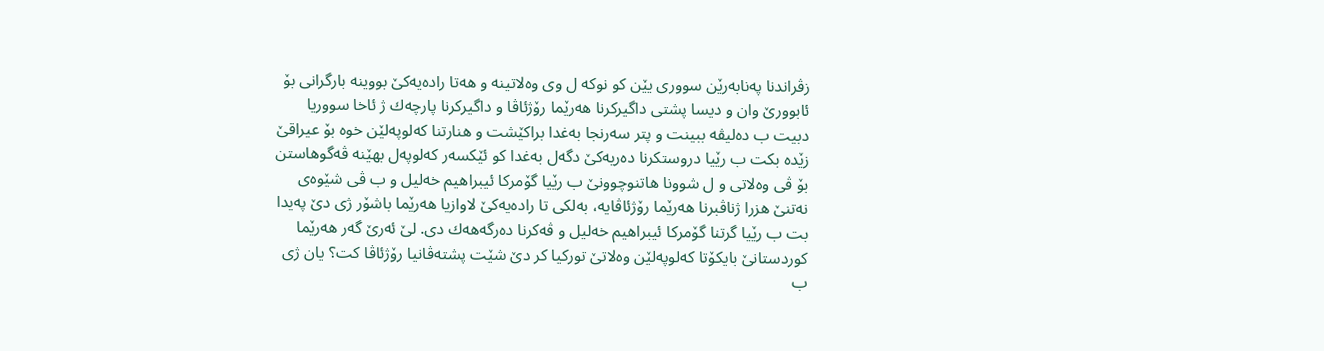زڤراندنا په‌نابه‌رێن سوورى یێن كو نوكه‌ ل وى وه‌لاتینه‌ و هه‌تا راده‌یه‌كێ بووینه‌ بارگرانى بۆ ئابوورێ وان و دیسا پشتى داگیركرنا هه‌رێما رۆژئاڤا و داگیركرنا پارچه‌ك ژ ئاخا سووریا دبیت ب ده‌لیڤه‌ ببینت و پتر سه‌رنجا به‌غدا براكێشت و هنارتنا كه‌لوپه‌لێن خوه‌ بۆ عیراقێ زێده‌ بكت ب رێیا دروستكرنا ده‌ریه‌كێ دگه‌ل به‌غدا كو ئێكسه‌ر كه‌لوپه‌ل بهێنه‌ ڤه‌گوهاستن بۆ ڤى وه‌لاتى و ل شوونا هاتنوچوونێ ب رێیا گۆمركا ئیبراهیم خه‌لیل و ب ڤى شێوه‌ى نه‌تنێ هزرا ژناڤبرنا هه‌رێما رۆژئاڤایه‌، به‌لكى تا راده‌یه‌كێ لاوازیا هه‌رێما باشۆر ژى دێ په‌یدا بت ب رێیا گرتنا گۆمركا ئیبراهیم خه‌لیل و ڤه‌كرنا ده‌رگه‌هه‌ك دى. لێ ئه‌رێ گه‌ر هه‌رێما كوردستانێ بایكۆتا كه‌لوپه‌لێن وه‌لاتێ توركیا كر دێ شێت پشته‌ڤانیا رۆژئاڤا كت؟ یان ژى ب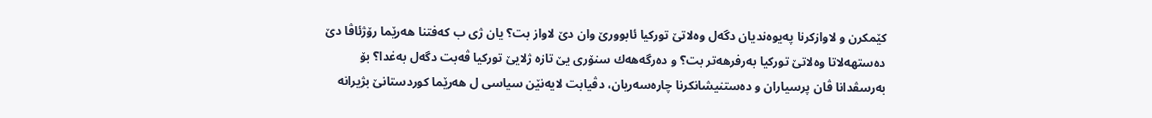كێمكرن و لاوازكرنا په‌یوه‌ندیان دگه‌ل وه‌لاتێ توركیا ئابوورێ وان دێ لاواز بت؟ یان ژى ب كه‌فتنا هه‌رێما رۆژئاڤا دێ ده‌ستهه‌لاتا وه‌لاتێ توركیا به‌رفرهه‌تر بت؟ و ده‌رگه‌هه‌ك سنۆرى یێ تازه‌ ژلایێ توركیا ڤه‌بت دگه‌ل به‌غدا؟ بۆ به‌رسڤدانا ڤان پرسیاران و ده‌ستنیشانكرنا چاره‌سه‌ریان، دڤیابت لایه‌نێن سیاسى ل هه‌رێما كوردستانێ بژیرانه‌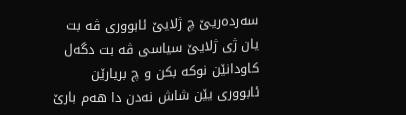سه‌رده‌ریێ چ ژلایێ ئابوورى ڤه‌ بت یان ژى ژلایێ سیاسى ڤه‌ بت دگه‌ل كاودانێن نوكه‌ بكن و چ بریارێن ئابوورى یێن شاش نه‌دن دا هه‌م بارێ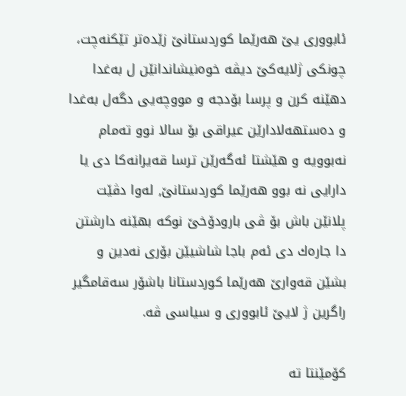ئابوورى یێ هه‌رێما كوردستانێ زێده‌تر تێكنه‌چت، چونكى ژلایه‌كێ دیڤه‌ خوه‌نیشاندانێن ل به‌غدا دهێنه‌ كرن و پرسا بۆدجه‌ و مووچه‌یى دگه‌ل به‌غدا و ده‌ستهه‌لادارێن عیراقى بۆ سالا نوو ته‌مام نه‌بوویه‌ و هێشتا ئه‌گه‌رێن ترسا قه‌یرانه‌كا دى یا دارایى نه‌ بوو هه‌رێما كوردستانێ, له‌وا دڤێت پلانێن باش بۆ ڤى بارودۆخێ نوكه‌ بهێنه‌ دارشتن دا جاره‌ك دى ئه‌م باجا شاشیێن بۆرى نه‌دین و بشێن قه‌وارێ هه‌رێما كوردستانا باشۆر سه‌قامگیر راگرین ژ لایێ ئابوورى و سیاسى ڤه‌.

کۆمێنتا تە